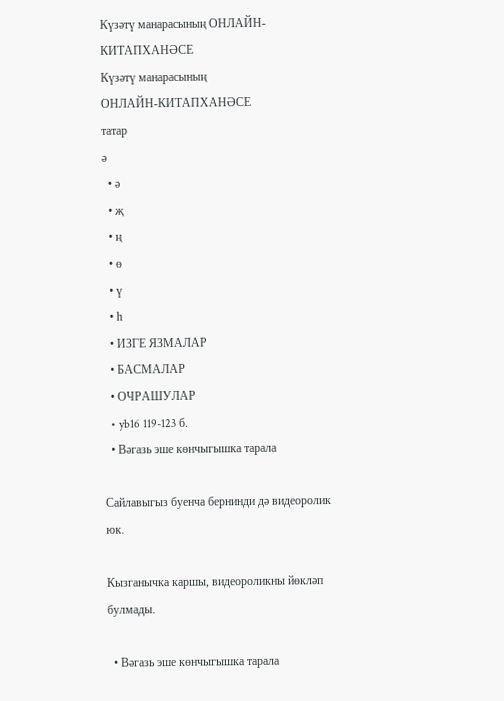Күзәтү манарасының ОНЛАЙН-КИТАПХАНӘСЕ
Күзәтү манарасының
ОНЛАЙН-КИТАПХАНӘСЕ
татар
ә
  • ә
  • җ
  • ң
  • ө
  • ү
  • һ
  • ИЗГЕ ЯЗМАЛАР
  • БАСМАЛАР
  • ОЧРАШУЛАР
  • yb16 119-123 б.
  • Вәгазь эше көнчыгышка тарала

Сайлавыгыз буенча бернинди дә видеоролик юк.

Кызганычка каршы, видеороликны йөкләп булмады.

  • Вәгазь эше көнчыгышка тарала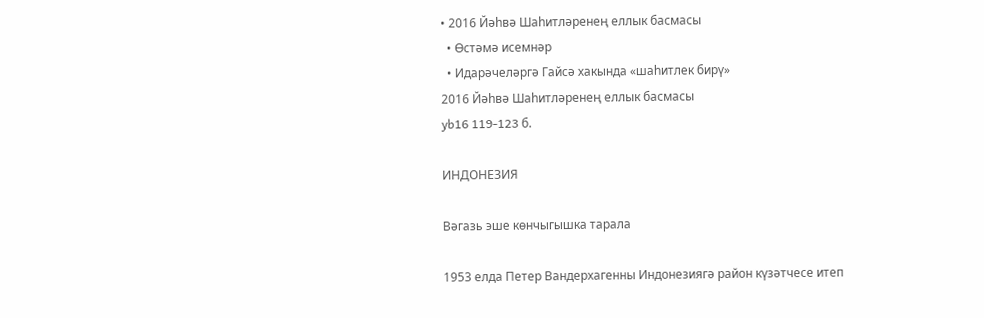• 2016 Йәһвә Шаһитләренең еллык басмасы
  • Өстәмә исемнәр
  • Идарәчеләргә Гайсә хакында «шаһитлек бирү»
2016 Йәһвә Шаһитләренең еллык басмасы
yb16 119-123 б.

ИНДОНЕЗИЯ

Вәгазь эше көнчыгышка тарала

1953 елда Петер Вандерхагенны Индонезиягә район күзәтчесе итеп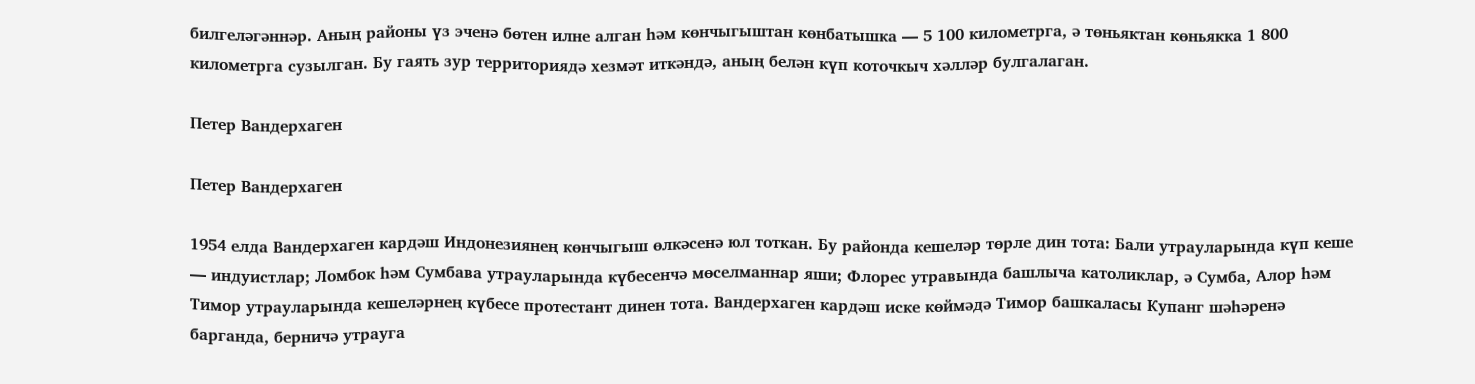билгеләгәннәр. Аның районы үз эченә бөтен илне алган һәм көнчыгыштан көнбатышка — 5 100 километрга, ә төньяктан көньякка 1 800 километрга сузылган. Бу гаять зур территориядә хезмәт иткәндә, аның белән күп коточкыч хәлләр булгалаган.

Петер Вандерхаген

Петер Вандерхаген

1954 елда Вандерхаген кардәш Индонезиянең көнчыгыш өлкәсенә юл тоткан. Бу районда кешеләр төрле дин тота: Бали утрауларында күп кеше — индуистлар; Ломбок һәм Сумбава утрауларында күбесенчә мөселманнар яши; Флорес утравында башлыча католиклар, ә Сумба, Алор һәм Тимор утрауларында кешеләрнең күбесе протестант динен тота. Вандерхаген кардәш иске көймәдә Тимор башкаласы Купанг шәһәренә барганда, берничә утрауга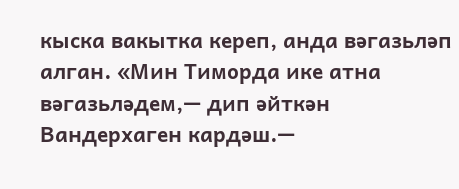кыска вакытка кереп, анда вәгазьләп алган. «Мин Тиморда ике атна вәгазьләдем,— дип әйткән Вандерхаген кардәш.—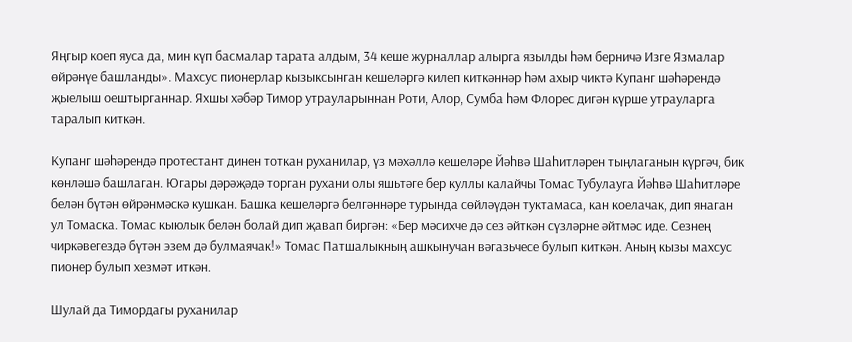Яңгыр коеп яуса да, мин күп басмалар тарата алдым, 34 кеше журналлар алырга язылды һәм берничә Изге Язмалар өйрәнүе башланды». Махсус пионерлар кызыксынган кешеләргә килеп киткәннәр һәм ахыр чиктә Купанг шәһәрендә җыелыш оештырганнар. Яхшы хәбәр Тимор утрауларыннан Роти, Алор, Сумба һәм Флорес дигән күрше утрауларга таралып киткән.

Купанг шәһәрендә протестант динен тоткан руханилар, үз мәхәллә кешеләре Йәһвә Шаһитләрен тыңлаганын күргәч, бик көнләшә башлаган. Югары дәрәҗәдә торган рухани олы яшьтәге бер куллы калайчы Томас Тубулауга Йәһвә Шаһитләре белән бүтән өйрәнмәскә кушкан. Башка кешеләргә белгәннәре турында сөйләүдән туктамаса, кан коелачак, дип янаган ул Томаска. Томас кыюлык белән болай дип җавап биргән: «Бер мәсихче дә сез әйткән сүзләрне әйтмәс иде. Сезнең чиркәвегездә бүтән эзем дә булмаячак!» Томас Патшалыкның ашкынучан вәгазьчесе булып киткән. Аның кызы махсус пионер булып хезмәт иткән.

Шулай да Тимордагы руханилар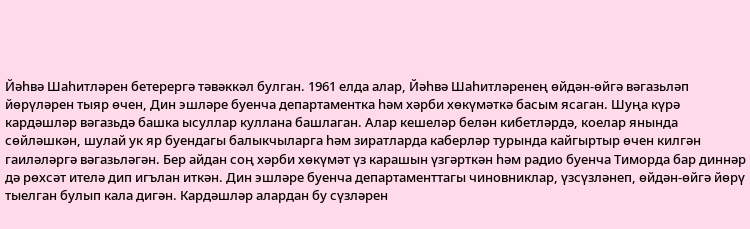Йәһвә Шаһитләрен бетерергә тәвәккәл булган. 1961 елда алар, Йәһвә Шаһитләренең өйдән-өйгә вәгазьләп йөрүләрен тыяр өчен, Дин эшләре буенча департаментка һәм хәрби хөкүмәткә басым ясаган. Шуңа күрә кардәшләр вәгазьдә башка ысуллар куллана башлаган. Алар кешеләр белән кибетләрдә, коелар янында сөйләшкән, шулай ук яр буендагы балыкчыларга һәм зиратларда каберләр турында кайгыртыр өчен килгән гаиләләргә вәгазьләгән. Бер айдан соң хәрби хөкүмәт үз карашын үзгәрткән һәм радио буенча Тиморда бар диннәр дә рөхсәт ителә дип игълан иткән. Дин эшләре буенча департаменттагы чиновниклар, үзсүзләнеп, өйдән-өйгә йөрү тыелган булып кала дигән. Кардәшләр алардан бу сүзләрен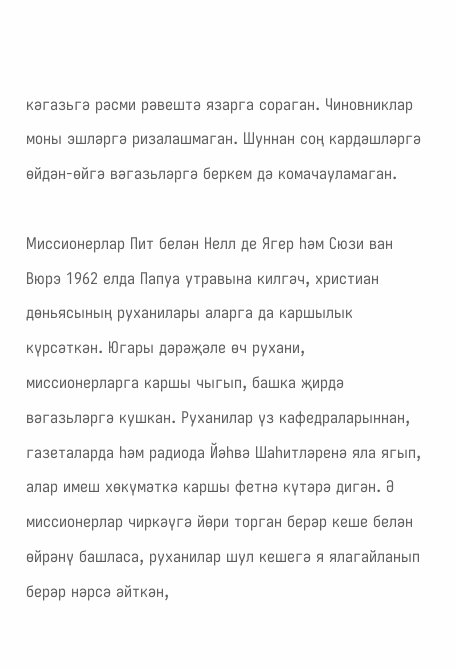кәгазьгә рәсми рәвештә язарга сораган. Чиновниклар моны эшләргә ризалашмаган. Шуннан соң кардәшләргә өйдән-өйгә вәгазьләргә беркем дә комачауламаган.

Миссионерлар Пит белән Нелл де Ягер һәм Сюзи ван Вюрэ 1962 елда Папуа утравына килгәч, христиан дөньясының руханилары аларга да каршылык күрсәткән. Югары дәрәҗәле өч рухани, миссионерларга каршы чыгып, башка җирдә вәгазьләргә кушкан. Руханилар үз кафедраларыннан, газеталарда һәм радиода Йәһвә Шаһитләренә яла ягып, алар имеш хөкүмәткә каршы фетнә күтәрә дигән. Ә миссионерлар чиркәүгә йөри торган берәр кеше белән өйрәнү башласа, руханилар шул кешегә я ялагайланып берәр нәрсә әйткән,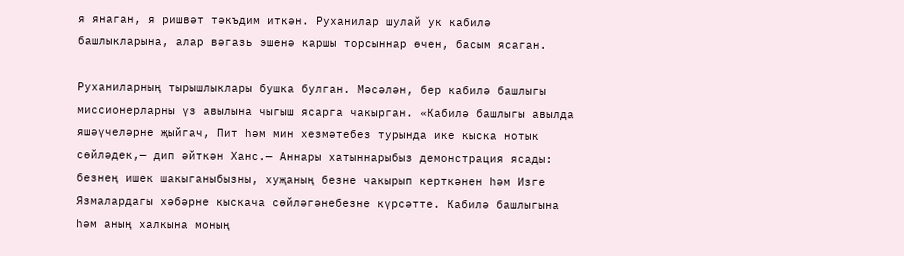я янаган, я ришвәт тәкъдим иткән. Руханилар шулай ук кабилә башлыкларына, алар вәгазь эшенә каршы торсыннар өчен, басым ясаган.

Руханиларның тырышлыклары бушка булган. Мәсәлән, бер кабилә башлыгы миссионерларны үз авылына чыгыш ясарга чакырган. «Кабилә башлыгы авылда яшәүчеләрне җыйгач, Пит һәм мин хезмәтебез турында ике кыска нотык сөйләдек,— дип әйткән Ханс.— Аннары хатыннарыбыз демонстрация ясады: безнең ишек шакыганыбызны, хуҗаның безне чакырып керткәнен һәм Изге Язмалардагы хәбәрне кыскача сөйләгәнебезне күрсәтте. Кабилә башлыгына һәм аның халкына моның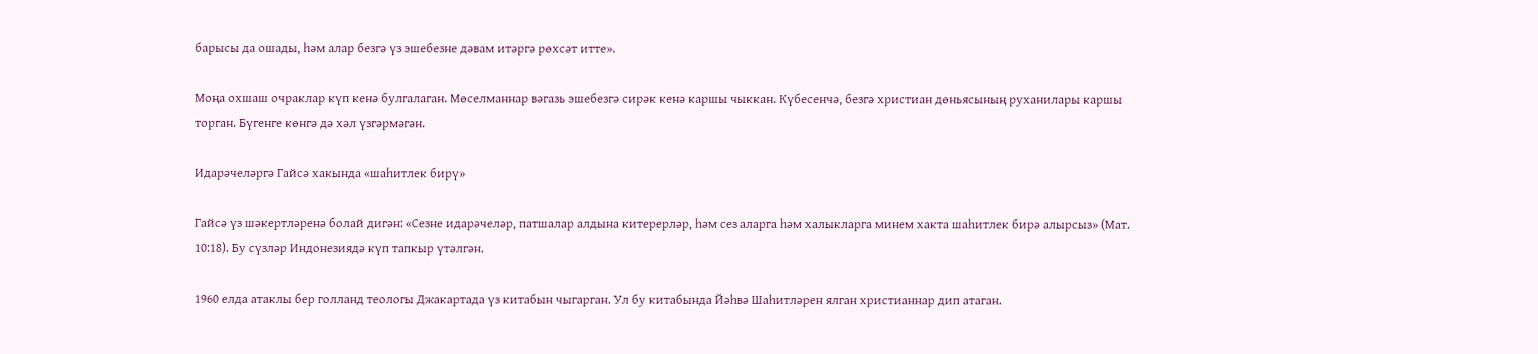барысы да ошады, һәм алар безгә үз эшебезне дәвам итәргә рөхсәт итте».

Моңа охшаш очраклар күп кенә булгалаган. Мөселманнар вәгазь эшебезгә сирәк кенә каршы чыккан. Күбесенчә, безгә христиан дөньясының руханилары каршы торган. Бүгенге көнгә дә хәл үзгәрмәгән.

Идарәчеләргә Гайсә хакында «шаһитлек бирү»

Гайсә үз шәкертләренә болай дигән: «Сезне идарәчеләр, патшалар алдына китерерләр, һәм сез аларга һәм халыкларга минем хакта шаһитлек бирә алырсыз» (Мат. 10:18). Бу сүзләр Индонезиядә күп тапкыр үтәлгән.

1960 елда атаклы бер голланд теологы Джакартада үз китабын чыгарган. Ул бу китабында Йәһвә Шаһитләрен ялган христианнар дип атаган.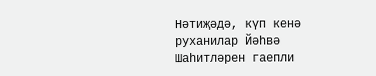Нәтиҗәдә, күп кенә руханилар Йәһвә Шаһитләрен гаепли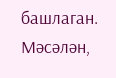башлаган. Мәсәлән,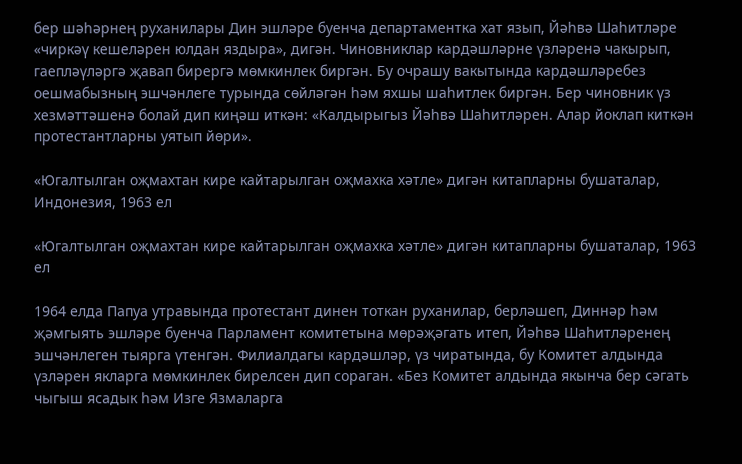бер шәһәрнең руханилары Дин эшләре буенча департаментка хат язып, Йәһвә Шаһитләре «чиркәү кешеләрен юлдан яздыра», дигән. Чиновниклар кардәшләрне үзләренә чакырып, гаепләүләргә җавап бирергә мөмкинлек биргән. Бу очрашу вакытында кардәшләребез оешмабызның эшчәнлеге турында сөйләгән һәм яхшы шаһитлек биргән. Бер чиновник үз хезмәттәшенә болай дип киңәш иткән: «Калдырыгыз Йәһвә Шаһитләрен. Алар йоклап киткән протестантларны уятып йөри».

«Югалтылган оҗмахтан кире кайтарылган оҗмахка хәтле» дигән китапларны бушаталар, Индонезия, 1963 ел

«Югалтылган оҗмахтан кире кайтарылган оҗмахка хәтле» дигән китапларны бушаталар, 1963 ел

1964 елда Папуа утравында протестант динен тоткан руханилар, берләшеп, Диннәр һәм җәмгыять эшләре буенча Парламент комитетына мөрәҗәгать итеп, Йәһвә Шаһитләренең эшчәнлеген тыярга үтенгән. Филиалдагы кардәшләр, үз чиратында, бу Комитет алдында үзләрен якларга мөмкинлек бирелсен дип сораган. «Без Комитет алдында якынча бер сәгать чыгыш ясадык һәм Изге Язмаларга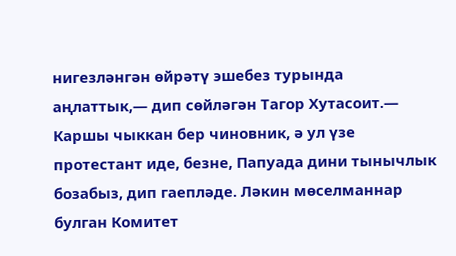нигезләнгән өйрәтү эшебез турында аңлаттык,— дип сөйләгән Тагор Хутасоит.— Каршы чыккан бер чиновник, ә ул үзе протестант иде, безне, Папуада дини тынычлык бозабыз, дип гаепләде. Ләкин мөселманнар булган Комитет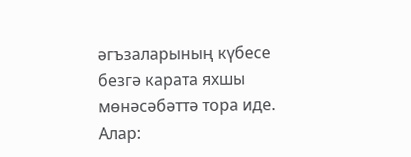әгъзаларының күбесе безгә карата яхшы мөнәсәбәттә тора иде. Алар: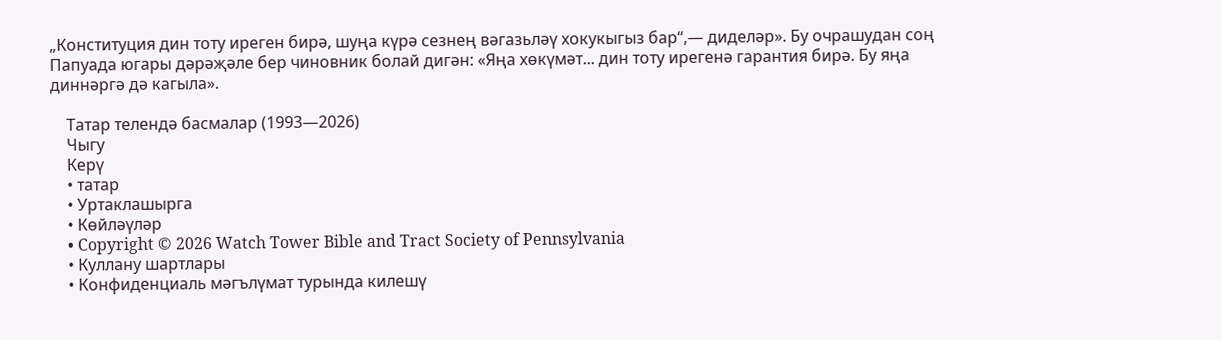„Конституция дин тоту иреген бирә, шуңа күрә сезнең вәгазьләү хокукыгыз бар“,— диделәр». Бу очрашудан соң Папуада югары дәрәҗәле бер чиновник болай дигән: «Яңа хөкүмәт... дин тоту ирегенә гарантия бирә. Бу яңа диннәргә дә кагыла».

    Татар телендә басмалар (1993—2026)
    Чыгу
    Керү
    • татар
    • Уртаклашырга
    • Көйләүләр
    • Copyright © 2026 Watch Tower Bible and Tract Society of Pennsylvania
    • Куллану шартлары
    • Конфиденциаль мәгълүмат турында килешү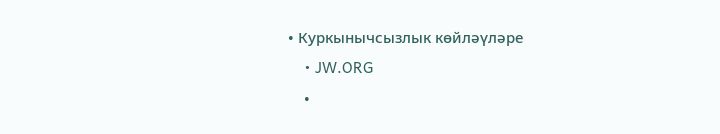• Куркынычсызлык көйләүләре
    • JW.ORG
    •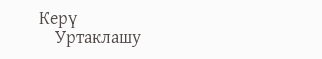Керү
    Уртаклашу